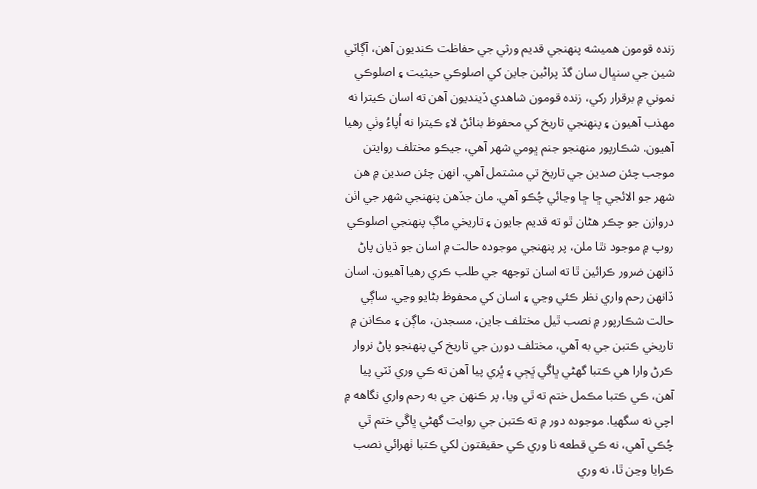زنده قومون هميشه پنهنجي قديم ورثي جي حفاظت ڪنديون آهن، آڳاٽي شين جي سنڀال سان گڏ پراڻين جاين کي اصلوڪي حيثيت ۽ اصلوڪي نموني ۾ برقرار رکي، زنده قومون شاهدي ڏينديون آهن ته اسان ڪيترا نه مهذب آهيون ۽ پنهنجي تاريخ کي محفوظ بنائڻ لاءِ ڪيترا نه اُپاءُ وٺي رهيا آهيون. شڪارپور منهنجو جنم ڀومي شهر آهي، جيڪو مختلف روايتن موجب چئن صدين جي تاريخ تي مشتمل آهي. انهن چئن صدين ۾ هن شهر جو الائجي ڇا ڇا وڃائي چُڪو آهي. مان جڏهن پنهنجي شهر جي اٺن دروازن جو چڪر هڻان ٿو ته قديم جايون ۽ تاريخي ماڳ پنهنجي اصلوڪي روپ ۾ موجود نٿا ملن، پر پنهنجي موجوده حالت ۾ اسان جو ڌيان پاڻ ڏانهن ضرور ڪرائين ٿا ته اسان توجهه جي طلب ڪري رهيا آهيون. اسان ڏانهن رحم واري نظر ڪئي وڃي ۽ اسان کي محفوظ بڻايو وڃي. ساڳي حالت شڪارپور ۾ نصب ٿيل مختلف جاين، مسجدن، ماڳن ۽ مڪانن ۾ تاريخي ڪتبن جي به آهي، مختلف دورن جي تاريخ کي پنهنجو پاڻ نروار ڪرڻ وارا هي ڪتبا گهڻي ڀاڱي ڀَڄي ۽ ڀُري پيا آهن ته ڪي وري ٽٽي پيا آهن، ڪي ڪتبا مڪمل ختم ته ٿي ويا، پر ڪنهن جي به رحم واري نگاهه ۾ اچي نه سگهيا. موجوده دور ۾ ته ڪتبن جي روايت گهڻي ڀاڱي ختم ٿي چُڪي آهي، نه ڪي قطعه نا وري ڪي حقيقتون لکي ڪتبا ٺهرائي نصب ڪرايا وڃن ٿا، نه وري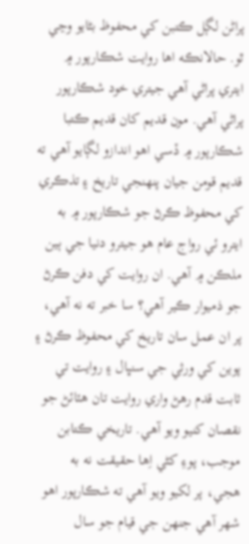پراڻن لڳل ڪتبن کي محفوظ بڻايو وڃي ٿو. حالانڪه اها روايت شڪارپور ۾ ايتري پراڻي آهي جيتري خود شڪارپور پراڻي آهي. مون قديم کان قديم ڪتبا شڪارپور ۾ ڏسي اهو اندازو لڳايو آهي ته قديم قومن جيان پنهنجي تاريخ ۽ تذڪري کي محفوظ ڪرڻ جو شڪارپور ۾ به ايترو ئي رواج عام هو جيترو دنيا جي ٻين ملڪن ۾ آهي. ان روايت کي دفن ڪرڻ جو ذميوار ڪير آهي؟ سا خبر ته نه آهي، پر ان عمل سان تاريخ کي محفوظ ڪرڻ ۽ پوين کي ورثي جي سنڀال ۽ روايت تي ثابت قدم رهڻ واري روايت تان هٽائڻ جو نقصان کنيو ويو آهي. تاريخي ڪتابن موجب، پوءِ کڻي اِها حقيقت نه به هجي، پر لکيو ويو آهي ته شڪارپور اهو شهر آهي جنهن جي قيام جو سال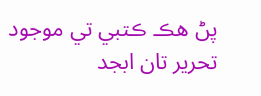پڻ هڪ ڪتبي تي موجود تحرير تان ابجد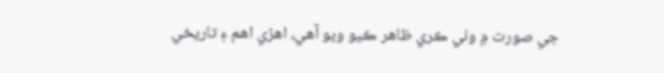جي صورت ۾ وٺي ڪري ظاهر ڪيو ويو آهي، اهڙي اهم ۽ تاريخي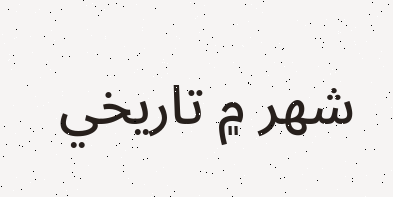شهر ۾ تاريخي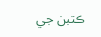ڪتبن جي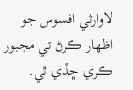لاوارثي افسوس جو اظهار ڪرڻ تي مجبور ڪري ڇڏي ٿي.